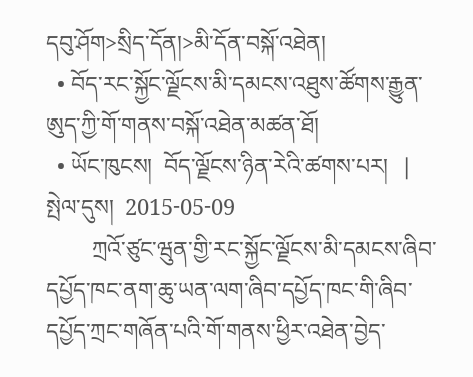དབུ་ཤོག>སྲིད་དོན།>མི་དོན་བསྐོ་འཐེན།
  • བོད་རང་སྐྱོང་ལྗོངས་མི་དམངས་འཐུས་ཚོགས་རྒྱུན་ཨུད་ཀྱི་གོ་གནས་བསྐོ་འཐེན་མཚན་ཐོ།
  • ཡོང་ཁུངས།  བོད་ལྗོངས་ཉིན་རེའི་ཚགས་པར།   |     སྤེལ་དུས།  2015-05-09
        ཀྲའོ་ཙུང་ཝུན་གྱི་རང་སྐྱོང་ལྗོངས་མི་དམངས་ཞིབ་དཔྱོད་ཁང་ནག་ཆུ་ཡན་ལག་ཞིབ་དཔྱོད་ཁང་གི་ཞིབ་དཔྱོད་ཀྲང་གཞོན་པའི་གོ་གནས་ཕྱིར་འཐེན་བྱེད་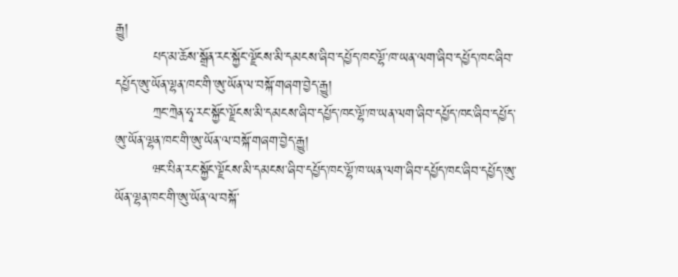རྒྱུ།
        པད་མ་ཆོས་སྒྲོན་རང་སྐྱོང་ལྗོངས་མི་དམངས་ཞིབ་དཔྱོད་ཁང་ལྷོ་ཁ་ཡན་ལག་ཞིབ་དཔྱོད་ཁང་ཞིབ་དཔྱོད་ཨུ་ཡོན་ལྷན་ཁང་གི་ཨུ་ཡོན་ལ་བསྐོ་གཞག་བྱེད་རྒྱུ།
        ཀྲང་ཀྲེན་ཧྭ་རང་སྐྱོང་ལྗོངས་མི་དམངས་ཞིབ་དཔྱོད་ཁང་ལྷོ་ཁ་ཡན་ལག་ཞིབ་དཔྱོད་ཁང་ཞིབ་དཔྱོད་ཨུ་ཡོན་ལྷན་ཁང་གི་ཨུ་ཡོན་ལ་བསྐོ་གཞག་བྱེད་རྒྱུ།
        ཝང་པིན་རང་སྐྱོང་ལྗོངས་མི་དམངས་ཞིབ་དཔྱོད་ཁང་ལྷོ་ཁ་ཡན་ལག་ཞིབ་དཔྱོད་ཁང་ཞིབ་དཔྱོད་ཨུ་ཡོན་ལྷན་ཁང་གི་ཨུ་ཡོན་ལ་བསྐོ་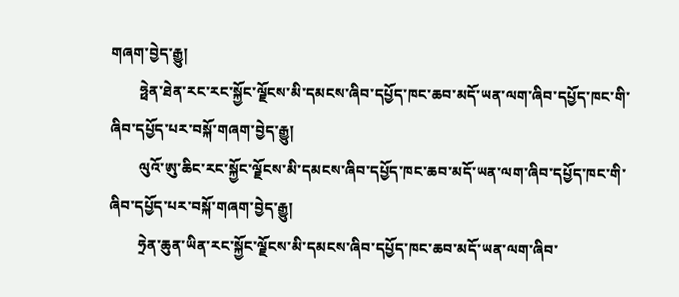གཞག་བྱེད་རྒྱུ།
        ཧྥེན་ཐེན་རང་རང་སྐྱོང་ལྗོངས་མི་དམངས་ཞིབ་དཔྱོད་ཁང་ཆབ་མདོ་ཡན་ལག་ཞིབ་དཔྱོད་ཁང་གི་ཞིབ་དཔྱོད་པར་བསྐོ་གཞག་བྱེད་རྒྱུ།
        ལུའོ་ཨུ་ཆིང་རང་སྐྱོང་ལྗོངས་མི་དམངས་ཞིབ་དཔྱོད་ཁང་ཆབ་མདོ་ཡན་ལག་ཞིབ་དཔྱོད་ཁང་གི་ཞིབ་དཔྱོད་པར་བསྐོ་གཞག་བྱེད་རྒྱུ།
        ཧྲེན་ཆུན་ཡིན་རང་སྐྱོང་ལྗོངས་མི་དམངས་ཞིབ་དཔྱོད་ཁང་ཆབ་མདོ་ཡན་ལག་ཞིབ་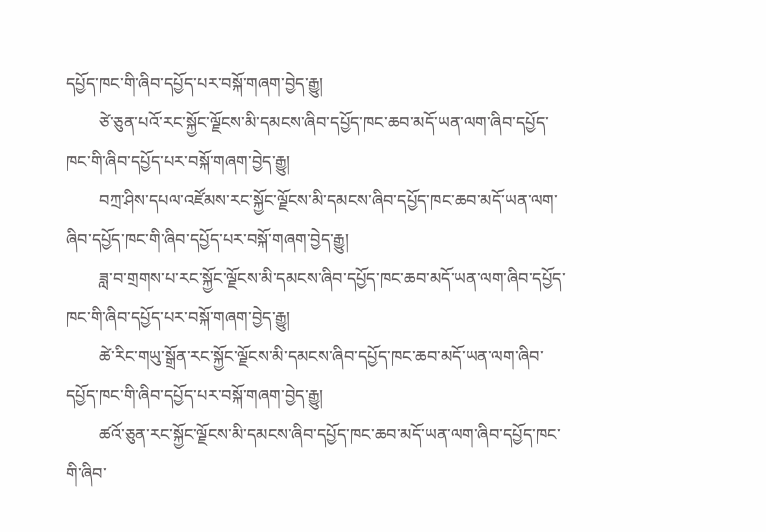དཔྱོད་ཁང་གི་ཞིབ་དཔྱོད་པར་བསྐོ་གཞག་བྱེད་རྒྱུ།
        ཙེ་ཅུན་པའོ་རང་སྐྱོང་ལྗོངས་མི་དམངས་ཞིབ་དཔྱོད་ཁང་ཆབ་མདོ་ཡན་ལག་ཞིབ་དཔྱོད་ཁང་གི་ཞིབ་དཔྱོད་པར་བསྐོ་གཞག་བྱེད་རྒྱུ།
        བཀྲ་ཤིས་དཔལ་འཛོམས་རང་སྐྱོང་ལྗོངས་མི་དམངས་ཞིབ་དཔྱོད་ཁང་ཆབ་མདོ་ཡན་ལག་ཞིབ་དཔྱོད་ཁང་གི་ཞིབ་དཔྱོད་པར་བསྐོ་གཞག་བྱེད་རྒྱུ།
        ཟླ་བ་གྲགས་པ་རང་སྐྱོང་ལྗོངས་མི་དམངས་ཞིབ་དཔྱོད་ཁང་ཆབ་མདོ་ཡན་ལག་ཞིབ་དཔྱོད་ཁང་གི་ཞིབ་དཔྱོད་པར་བསྐོ་གཞག་བྱེད་རྒྱུ།
        ཚེ་རིང་གཡུ་སྒྲོན་རང་སྐྱོང་ལྗོངས་མི་དམངས་ཞིབ་དཔྱོད་ཁང་ཆབ་མདོ་ཡན་ལག་ཞིབ་དཔྱོད་ཁང་གི་ཞིབ་དཔྱོད་པར་བསྐོ་གཞག་བྱེད་རྒྱུ།
        ཚའོ་ཅུན་རང་སྐྱོང་ལྗོངས་མི་དམངས་ཞིབ་དཔྱོད་ཁང་ཆབ་མདོ་ཡན་ལག་ཞིབ་དཔྱོད་ཁང་གི་ཞིབ་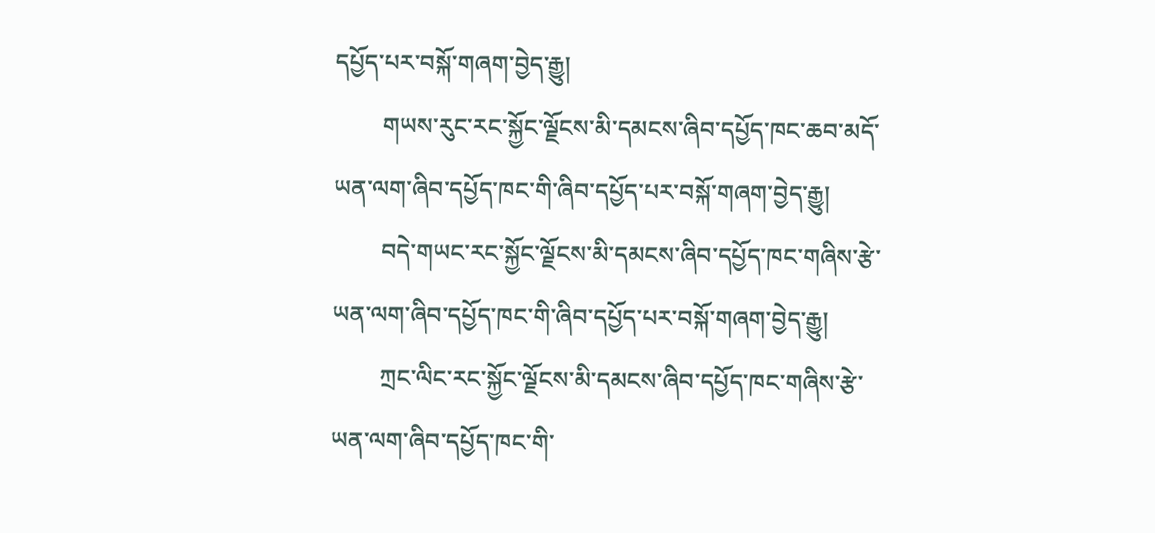དཔྱོད་པར་བསྐོ་གཞག་བྱེད་རྒྱུ།
        གཡས་རུང་རང་སྐྱོང་ལྗོངས་མི་དམངས་ཞིབ་དཔྱོད་ཁང་ཆབ་མདོ་ཡན་ལག་ཞིབ་དཔྱོད་ཁང་གི་ཞིབ་དཔྱོད་པར་བསྐོ་གཞག་བྱེད་རྒྱུ།
        བདེ་གཡང་རང་སྐྱོང་ལྗོངས་མི་དམངས་ཞིབ་དཔྱོད་ཁང་གཞིས་རྩེ་ཡན་ལག་ཞིབ་དཔྱོད་ཁང་གི་ཞིབ་དཔྱོད་པར་བསྐོ་གཞག་བྱེད་རྒྱུ།
        ཀྲང་ལིང་རང་སྐྱོང་ལྗོངས་མི་དམངས་ཞིབ་དཔྱོད་ཁང་གཞིས་རྩེ་ཡན་ལག་ཞིབ་དཔྱོད་ཁང་གི་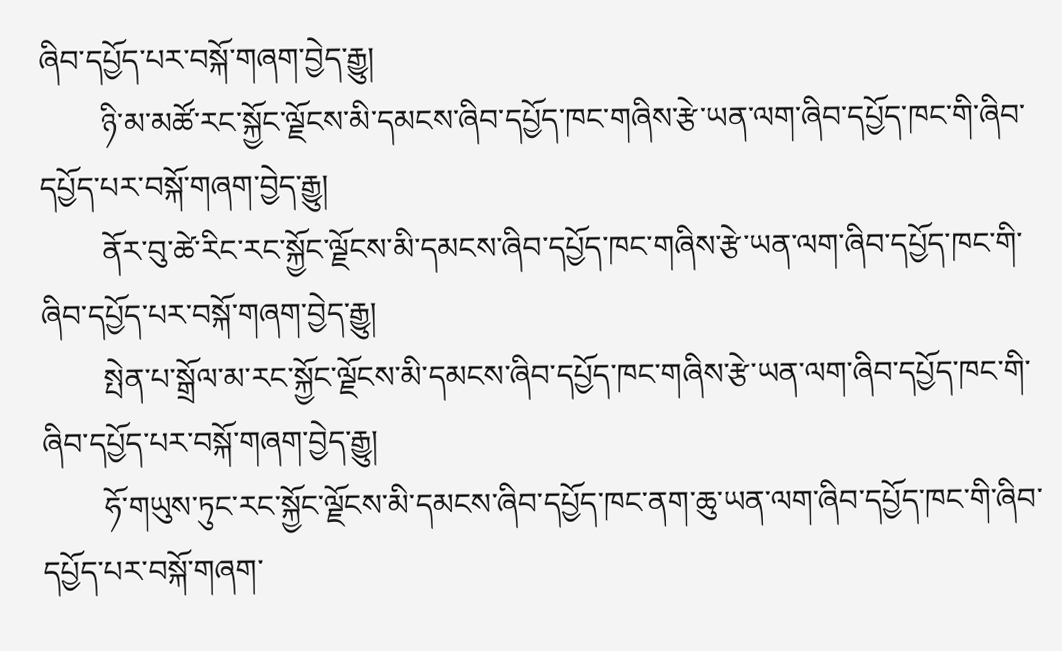ཞིབ་དཔྱོད་པར་བསྐོ་གཞག་བྱེད་རྒྱུ།
        ཉི་མ་མཚོ་རང་སྐྱོང་ལྗོངས་མི་དམངས་ཞིབ་དཔྱོད་ཁང་གཞིས་རྩེ་ཡན་ལག་ཞིབ་དཔྱོད་ཁང་གི་ཞིབ་དཔྱོད་པར་བསྐོ་གཞག་བྱེད་རྒྱུ།
        ནོར་བུ་ཚེ་རིང་རང་སྐྱོང་ལྗོངས་མི་དམངས་ཞིབ་དཔྱོད་ཁང་གཞིས་རྩེ་ཡན་ལག་ཞིབ་དཔྱོད་ཁང་གི་ཞིབ་དཔྱོད་པར་བསྐོ་གཞག་བྱེད་རྒྱུ།
        སྤེན་པ་སྒྲོལ་མ་རང་སྐྱོང་ལྗོངས་མི་དམངས་ཞིབ་དཔྱོད་ཁང་གཞིས་རྩེ་ཡན་ལག་ཞིབ་དཔྱོད་ཁང་གི་ཞིབ་དཔྱོད་པར་བསྐོ་གཞག་བྱེད་རྒྱུ།
        ཧོ་གཡུས་ཏུང་རང་སྐྱོང་ལྗོངས་མི་དམངས་ཞིབ་དཔྱོད་ཁང་ནག་ཆུ་ཡན་ལག་ཞིབ་དཔྱོད་ཁང་གི་ཞིབ་དཔྱོད་པར་བསྐོ་གཞག་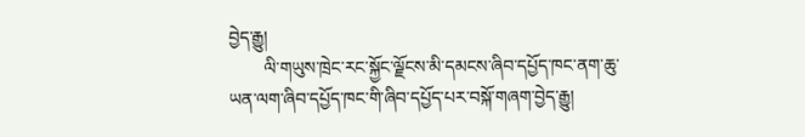བྱེད་རྒྱུ།
        ལི་གཡུས་ཁྲེང་རང་སྐྱོང་ལྗོངས་མི་དམངས་ཞིབ་དཔྱོད་ཁང་ནག་ཆུ་ཡན་ལག་ཞིབ་དཔྱོད་ཁང་གི་ཞིབ་དཔྱོད་པར་བསྐོ་གཞག་བྱེད་རྒྱུ།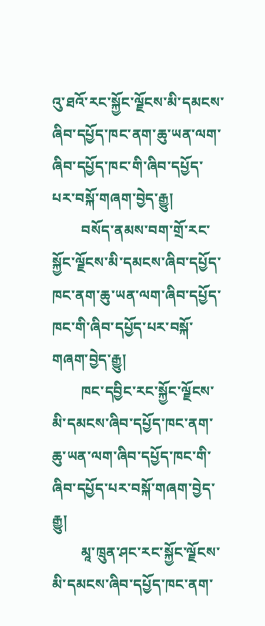འུ་ཐའོ་རང་སྐྱོང་ལྗོངས་མི་དམངས་ཞིབ་དཔྱོད་ཁང་ནག་ཆུ་ཡན་ལག་ཞིབ་དཔྱོད་ཁང་གི་ཞིབ་དཔྱོད་པར་བསྐོ་གཞག་བྱེད་རྒྱུ།
        བསོད་ནམས་བག་གྲོ་རང་སྐྱོང་ལྗོངས་མི་དམངས་ཞིབ་དཔྱོད་ཁང་ནག་ཆུ་ཡན་ལག་ཞིབ་དཔྱོད་ཁང་གི་ཞིབ་དཔྱོད་པར་བསྐོ་གཞག་བྱེད་རྒྱུ།
        ཁང་དབྱིང་རང་སྐྱོང་ལྗོངས་མི་དམངས་ཞིབ་དཔྱོད་ཁང་ནག་ཆུ་ཡན་ལག་ཞིབ་དཔྱོད་ཁང་གི་ཞིབ་དཔྱོད་པར་བསྐོ་གཞག་བྱེད་རྒྱུ།
        མཱ་ཁྲུན་ཤང་རང་སྐྱོང་ལྗོངས་མི་དམངས་ཞིབ་དཔྱོད་ཁང་ནག་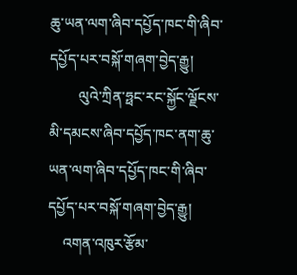ཆུ་ཡན་ལག་ཞིབ་དཔྱོད་ཁང་གི་ཞིབ་དཔྱོད་པར་བསྐོ་གཞག་བྱེད་རྒྱུ།
        ལུའེ་ཀྲིན་ཧྥང་རང་སྐྱོང་ལྗོངས་མི་དམངས་ཞིབ་དཔྱོད་ཁང་ནག་ཆུ་ཡན་ལག་ཞིབ་དཔྱོད་ཁང་གི་ཞིབ་དཔྱོད་པར་བསྐོ་གཞག་བྱེད་རྒྱུ།
    འགན་འཁུར་རྩོམ་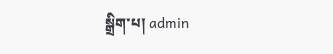སྒྲིག་པ། admin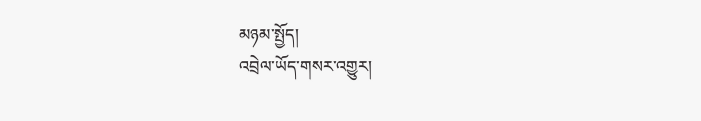མཉམ་སྤྱོད།
འབྲེལ་ཡོད་གསར་འགྱུར།